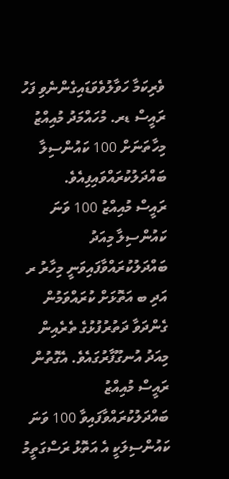ވެރިކަމާ ހަވާލުވެވަޑައިގެންނެވި ފަހު ރައީސް ޑރ. މުހައްމަދު މުއިއްޒު މިހާތަނަށް 100 ކައުންސިލާ ބައްދަލުކުރައްވައިފިއެވެ.
ރައީސް މުއިއްޒު 100 ވަނަ ކައުންސިލާ މިއަދު ބައްދަލުކުރައްވާފައިވަނީ މިހާރު ރ އަދި ބ އަތޮޅަށް ކުރައްވަމުން ގެންދަވާ ދަތުރުފުޅުގެ ތެރެއިން މިއަދު އުނގޫފާރުގައެވެ. އެގޮތުން ރައީސް މުއިއްޒު ބައްދަލުކުރައްވާފައިވާ 100 ވަނަ ކައުންސިލަކީ އެ އަތޮޅު ރަސްގަތީމު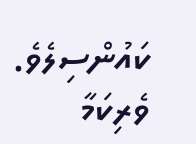ކައުންސިލެވެ.
ވެރިކަމާ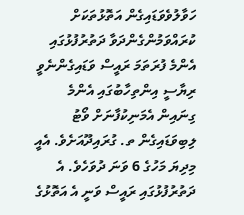ހަވާލުވެވަޑައިގެން އަތޮޅުތަކަށް ކުރައްވަމުންގެންދަވާ ދަތުރުފުޅުގައި އެންމެ ފުރަތަމަ ރައީސް ވަޑައިގެންނެވީ ރިޔާސީ އިންތިހާބުގައި އެންމެ ގިނައިން އެމަނިކުފާނަށް ވޯޓު ލިބިވަޑައިގެން ތ. ގުރައިދޫއަށެވެ. އެއީ މިދިޔަ މަހުގެ 6 ވަނަ ދުވަހެވެ. އެ ދަތުރުފުޅުގައި ރައީސް ވަނީ އެ އަތޮޅުގެ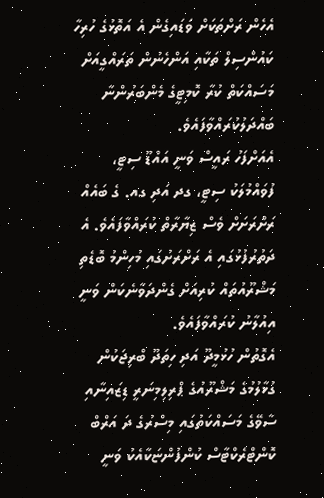އެހެން ރަށްތަކަށް ވަޑައިގެން އެ އަތޮޅުގެ ހުރިހާ ކައުންސިލް ތަކާއި އަންހެނުން ތަރައްގީއަށް މަސައްކަތް ކުރާ ކޮމިޓީގެ މެންބަރުންނާ ބައްދަލުކުރައްވާފައެވެ.
އެއަށްފަހު ރައީސް ވަނީ އައްޑޫ ސިޓީ، ފުވައްމުލަކު ސިޓީ، ގދ އަދި ގއ. ގެ ބައެއް ރަށްރަށަށް ވެސް ޒިޔާރާތް ކުރައްވާފައެވެ. އެ ދަތުރުފުޅުގައި އެ ރަށްރަށުގައި މުހިންމު ބޮޑެތި މަޝްރޫއުތައް ކުރިއަށް ގެންދަވާނެކަން ވަނީ އިއުލާނު ކުރައްވާފައެވެ.
އެގޮތުން ހުޅުމީދޫ އަދި ހިތަދޫ ބްރިޖަކުން ގުޅާލުމުގެ މަޝްރޫއުގެ ޕްރިލިމިނަރީ ޑިޒައިނާއި ސާވޭގެ މަސައްކަތުގައި މިސްރުގެ ދަ އަރްބް ކޮންޓްރެކްޓާސް ކުންފުންޏަކާއެކު ވަނީ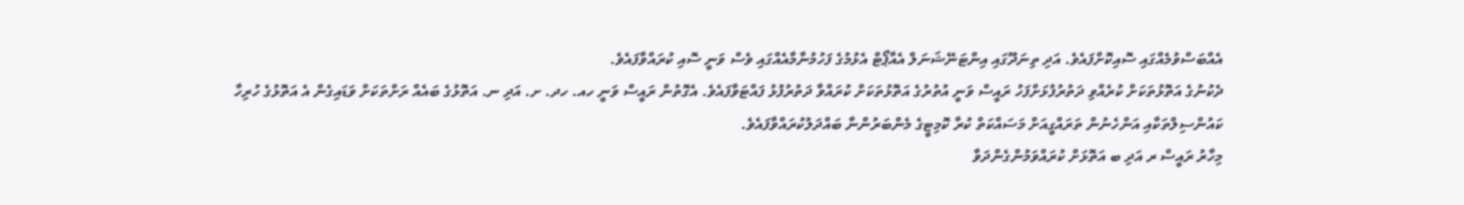އެއްބަސްވުމެއްގައި ސޮއިކޮށްފައެވެ. އަދި ތިނަދޫގައި އިންޓަނޭޝަނަލް އެއާޕޯޓް އެޅުމުގެ ފަހުމުނާމާއެއްގައި ވެސް ވަނީ ސޮއި ކުރައްވާފައެވެ.
ދެކުނުގެ އަތޮޅުތަކަށް ކުރެއްވި ދަތުރުފުޅަށްފަހު ރައީސް ވަނީ އުތުރުގެ އަތޮޅުތަކަށް ކުރައްވާ ދަތުރުފުޅު ފައްޓަވާފައެވެ. އެގޮތުން ރައީސް ވަނީ ހއ. ހދ. ށ. އަދި ނ. އަތޮޅުގެ ބައެއް ރަށްތަކަށް ވަޑައިގެން އެ އަތޮޅުގެ ހުރިހާ ކައުންސިލްތަކާއި އަންހެނުން ތަރައްގީއަށް މަސައްކަތް ކުރާ ކޮމިޓީގެ މެންބަރުންނާ ބައްދަލުކުރައްވާފައެވެ.
މިހާރު ރައީސް ރ އަދި ބ އަތޮޅަށް ކުރައްވަމުންގެންދަވާ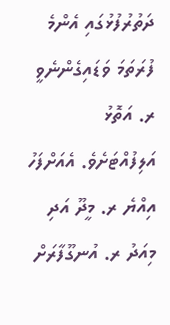ދަތުރުފުޅުގައި އެންމެ ފުރަތަމަ ވަޑައިގެންނެވީ ރ. އަތޮޅު އަލިފުއްޓަށެވެ. އެއަށްފަހު އިއްޔެ ރ. މީދޫ އަދި މިއަދު ރ. އުނގޫފާރަށް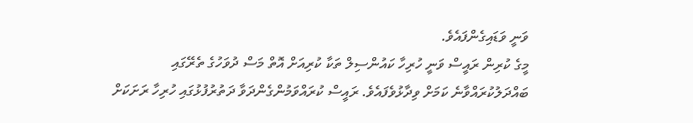ވަނީ ވަޑައިގެންފައެވެ.
މީގެ ކުރިން ރައީސް ވަނީ ހުރިހާ ކައުންސިލް ތަކާ ކުރިއަށް އޮތް މަސް ދުވަހުގެ ތެރޭގައި ބައްދަލުކުރައްވާނެ ކަމަށް ވިދާޅުވެފައެވެ. ރައީސް ކުރައްވަމުންގެންދަވާ ދަތުރުފުޅުގައި ހުރިހާ ރަށަކަށް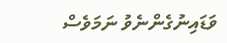ވަޑައިނުގެންނެވު ނަމަވެސް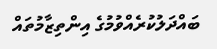ބައްދަލުކުރެއްވުމުގެ އިންތިޒާމުތައް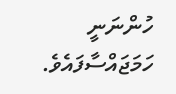ހުންނަނީ ހަމަޖައްސާފައެވެ.